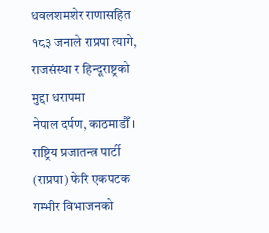धवलशमशेर राणासहित १८३ जनाले राप्रपा त्यागे, राजसंस्था र हिन्दूराष्ट्रको मुद्दा धरापमा
नेपाल दर्पण, काठमाडौँ ।
राष्ट्रिय प्रजातन्त्र पार्टी (राप्रपा) फेरि एकपटक गम्भीर विभाजनको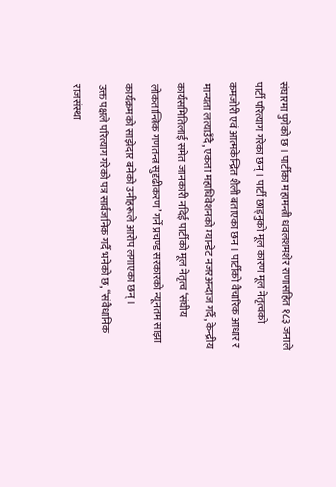संघारमा पुगेको छ । पार्टीका महामन्त्री धवलशमशेर राणासहित १८३ जनाले पार्टी परित्याग गरेका छन् । पार्टी छाड्नुको मूल कारण मूल नेतृत्वको कमजोरी एवं आत्मकेन्द्रित शैली बताएका छन । पार्टीको वैचारिक आधार र मान्यता लत्याउँदै, एकता महाधिवेशनको म्यान्डेट नजरअन्दाज गर्दै, केन्द्रीय कार्यसमितिलाई समेत जानकारी नदिई पार्टीको मूल नेतृत्व ‘संघीय लोकतान्त्रिक गणतन्त्र सुदृढीकरण’ गर्ने प्रचण्ड सरकारको न्यूनतम साझा कार्यक्रमको साझेदार बनेको उनीहरूले आरोप लगाएका छन् ।
उक्त पक्षले परित्याग गरेको पत्र सार्वजनिक गर्दै भनेको छ, “संवैधानिक राजसंस्था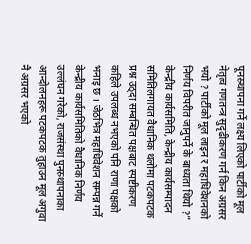पूनस्र्थापना गर्ने लक्ष्य लिएको पार्टीको मूल नेतृत्व गणतन्त्र सुदृढीकरण गर्न किन अग्रसर भयो ? पार्टीको मूल लाइन र महाधिवेशनको निर्णय विपरीत जानुपर्ने के बाध्यता थियो ?” केन्द्रीय कार्यसमिति, केन्द्रीय कार्यसम्पादन समितिलगायत वैधानिक थलोमा पटकपटक प्रश्न उठ्दा सम्बन्धित पक्षबाट स्पष्टीकरण कहिले उपलब्ध नभएको पनि राणा पक्षको भनाइ छ । जेठभित्र महाधिवेशन सम्पन्न गर्ने केन्द्रीय कार्यसमितिको वैधानिक निर्णय उल्लंघन गरेको, राजसंस्था पुनस्र्थापनाका आन्दोलनहरू पटकपटक तुहाउन मूल अगुवा नै अग्रसर भएको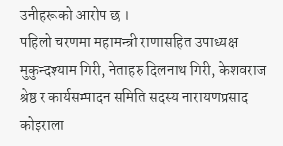उनीहरूको आरोप छ ।
पहिलो चरणमा महामन्त्री राणासहित उपाध्यक्ष मुकुन्दश्याम गिरी, नेताहरु दिलनाथ गिरी, केशवराज श्रेष्ठ र कार्यसम्पादन समिति सदस्य नारायणप्रसाद कोइराला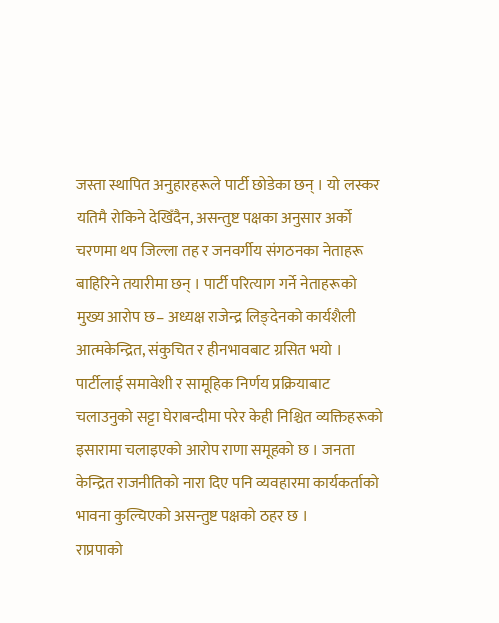जस्ता स्थापित अनुहारहरूले पार्टी छोडेका छन् । यो लस्कर यतिमै रोकिने देखिँदैन, असन्तुष्ट पक्षका अनुसार अर्को चरणमा थप जिल्ला तह र जनवर्गीय संगठनका नेताहरू बाहिरिने तयारीमा छन् । पार्टी परित्याग गर्ने नेताहरूको मुख्य आरोप छ– अध्यक्ष राजेन्द्र लिङ्देनको कार्यशैली आत्मकेन्द्रित, संकुचित र हीनभावबाट ग्रसित भयो । पार्टीलाई समावेशी र सामूहिक निर्णय प्रक्रियाबाट चलाउनुको सट्टा घेराबन्दीमा परेर केही निश्चित व्यक्तिहरूको इसारामा चलाइएको आरोप राणा समूहको छ । जनता केन्द्रित राजनीतिको नारा दिए पनि व्यवहारमा कार्यकर्ताको भावना कुल्चिएको असन्तुष्ट पक्षको ठहर छ ।
राप्रपाको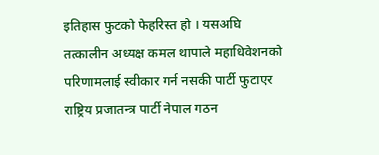इतिहास फुटको फेहरिस्त हो । यसअघि तत्कालीन अध्यक्ष कमल थापाले महाधिवेशनको परिणामलाई स्वीकार गर्न नसकी पार्टी फुटाएर राष्ट्रिय प्रजातन्त्र पार्टी नेपाल गठन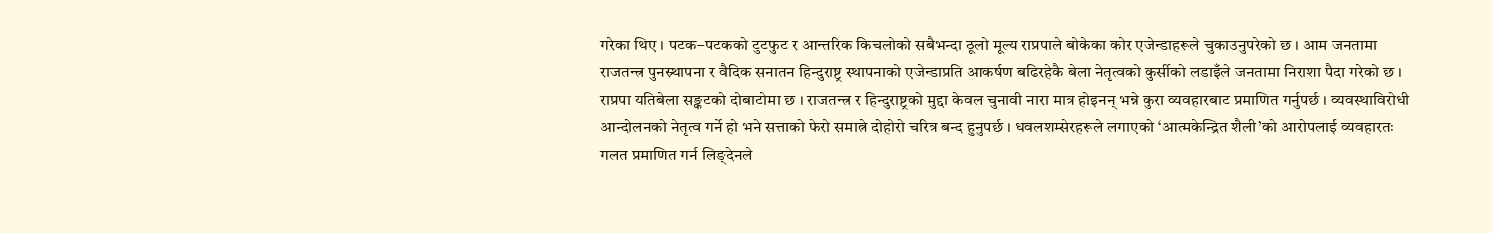गरेका थिए । पटक–पटकको टुटफुट र आन्तरिक किचलोको सबैभन्दा ठूलो मूल्य राप्रपाले बोकेका कोर एजेन्डाहरूले चुकाउनुपरेको छ । आम जनतामा राजतन्त्र पुनस्र्थापना र वैदिक सनातन हिन्दुराष्ट्र स्थापनाको एजेन्डाप्रति आकर्षण बढिरहेकै बेला नेतृत्वको कुर्सीको लडाइँले जनतामा निराशा पैदा गरेको छ । राप्रपा यतिबेला सङ्कटको दोबाटोमा छ । राजतन्त्र र हिन्दुराष्ट्रको मुद्दा केवल चुनावी नारा मात्र होइनन् भन्ने कुरा व्यवहारबाट प्रमाणित गर्नुपर्छ । व्यवस्थाविरोधी आन्दोलनको नेतृत्व गर्ने हो भने सत्ताको फेरो समात्ने दोहोरो चरित्र बन्द हुनुपर्छ । धवलशम्सेरहरूले लगाएको ‘आत्मकेन्द्रित शैली’को आरोपलाई व्यवहारतः गलत प्रमाणित गर्न लिङ्देनले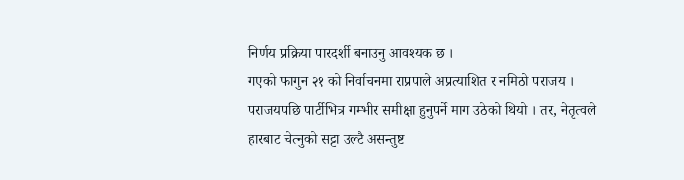निर्णय प्रक्रिया पारदर्शी बनाउनु आवश्यक छ ।
गएको फागुन २१ को निर्वाचनमा राप्रपाले अप्रत्याशित र नमिठो पराजय । पराजयपछि पार्टीभित्र गम्भीर समीक्षा हुनुपर्ने माग उठेको थियो । तर, नेतृत्वले हारबाट चेत्नुको सट्टा उल्टै असन्तुष्ट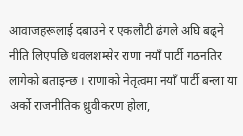आवाजहरूलाई दबाउने र एकलौटी ढंगले अघि बढ्ने नीति लिएपछि धवलशम्सेर राणा नयाँ पार्टी गठनतिर लागेको बताइन्छ । राणाको नेतृत्वमा नयाँ पार्टी बन्ला या अर्को राजनीतिक ध्रुवीकरण होला,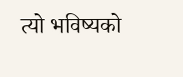त्यो भविष्यको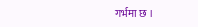गर्भमा छ ।